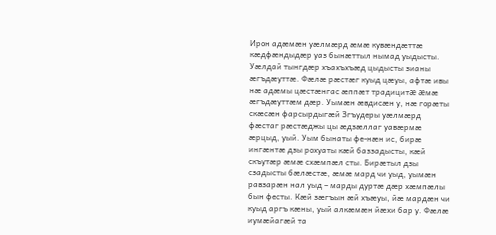Ирон адæмæн уæлмæрд æмæ кувæндæттæ кæдфæндыдæр уаз бынæттыл нымад уыдысты. Уæлдай тынгдæр хъахъхъæд цыдысты зианы æгъдæуттæ. Фæлæ рæстæг куыд цæуы, афтæ ивы нæ адæмы цæстæнгас æппæт традицитæ æмæ æгъдæуттæм дæр. Уымæн æвдисæн у, нæ горæты скæсæн фарсырдыгæй Згъудеры уæлмæрд фæстаг рæстæджы цы æдзæллаг уавæрмæ æрцыд, уый. Уым бынаты фе-нæн ис, бирæ ингæнтæ дзы рохуаты кæй баззадысты, кæй скъутæр æмæ схæмпæл сты. Бирæтыл дзы сзадысты бæлæстæ, æмæ мард чи уыд, уымæн равзарæн нал уыд – марды дуртæ дæр хæмпæлы бын фесты. Кæй зæгъын æй хъæуы, йæ мардæн чи куыд аргъ кæны, уый алкæмæн йæхи бар у. Фæлæ иумæйагæй та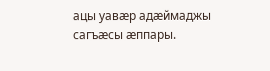ацы уавæр адæймаджы сагъæсы æппары.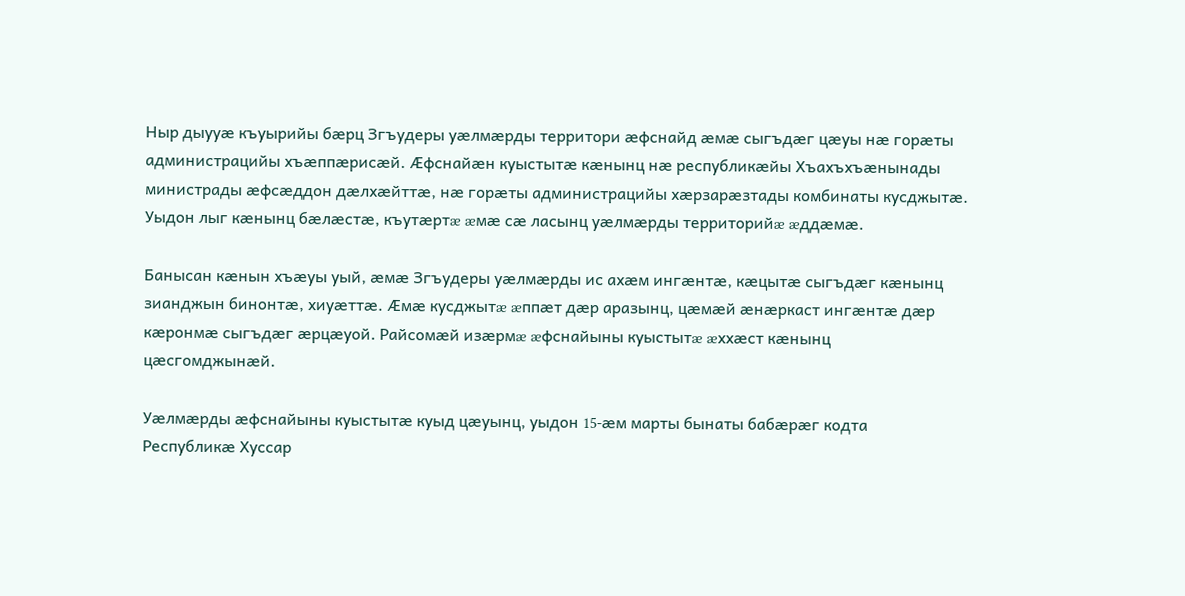Ныр дыууæ къуырийы бæрц Згъудеры уæлмæрды территори æфснайд æмæ сыгъдæг цæуы нæ горæты администрацийы хъæппæрисæй. Æфснайæн куыстытæ кæнынц нæ республикæйы Хъахъхъæнынады министрады æфсæддон дæлхæйттæ, нæ горæты администрацийы хæрзарæзтады комбинаты кусджытæ. Уыдон лыг кæнынц бæлæстæ, къутæртæ æмæ сæ ласынц уæлмæрды территорийæ æддæмæ.

Банысан кæнын хъæуы уый, æмæ Згъудеры уæлмæрды ис ахæм ингæнтæ, кæцытæ сыгъдæг кæнынц зианджын бинонтæ, хиуæттæ. Æмæ кусджытæ æппæт дæр аразынц, цæмæй æнæркаст ингæнтæ дæр кæронмæ сыгъдæг æрцæуой. Райсомæй изæрмæ æфснайыны куыстытæ æххæст кæнынц цæсгомджынæй.

Уæлмæрды æфснайыны куыстытæ куыд цæуынц, уыдон 15-æм марты бынаты бабæрæг кодта Республикæ Хуссар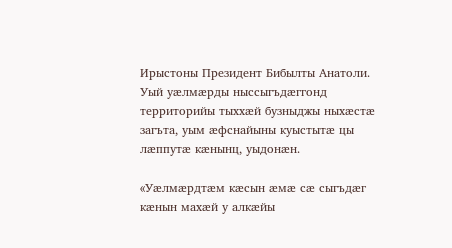Ирыстоны Президент Бибылты Анатоли. Уый уæлмæрды ныссыгъдæггонд территорийы тыххæй бузныджы ныхæстæ загъта, уым æфснайыны куыстытæ цы лæппутæ кæнынц, уыдонæн.

«Уæлмæрдтæм кæсын æмæ сæ сыгъдæг кæнын махæй у алкæйы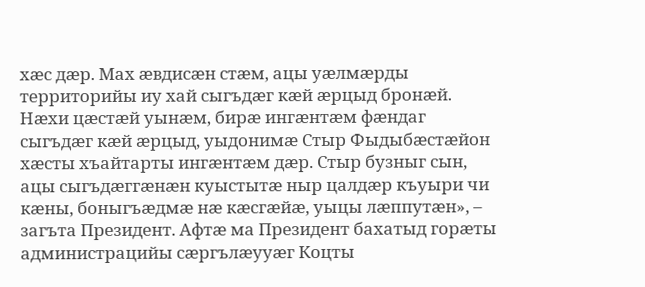хæс дæр. Мах æвдисæн стæм, ацы уæлмæрды территорийы иу хай сыгъдæг кæй æрцыд бронæй. Нæхи цæстæй уынæм, бирæ ингæнтæм фæндаг сыгъдæг кæй æрцыд, уыдонимæ Стыр Фыдыбæстæйон хæсты хъайтарты ингæнтæм дæр. Стыр бузныг сын, ацы сыгъдæггæнæн куыстытæ ныр цалдæр къуыри чи кæны, боныгъæдмæ нæ кæсгæйæ, уыцы лæппутæн», – загъта Президент. Афтæ ма Президент бахатыд горæты администрацийы сæргълæууæг Коцты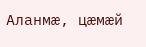Аланмæ, цæмæй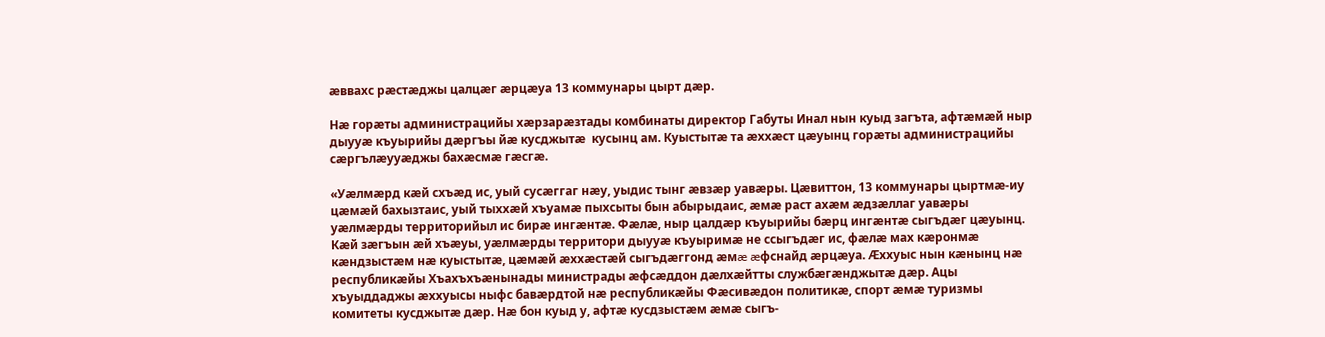æввахс рæстæджы цалцæг æрцæуа 13 коммунары цырт дæр.

Нæ горæты администрацийы хæрзарæзтады комбинаты директор Габуты Инал нын куыд загъта, афтæмæй ныр дыууæ къуырийы дæргъы йæ кусджытæ  кусынц ам. Куыстытæ та æххæст цæуынц горæты администрацийы сæргълæууæджы бахæсмæ гæсгæ.

«Уæлмæрд кæй схъæд ис, уый сусæггаг нæу, уыдис тынг æвзæр уавæры. Цæвиттон, 13 коммунары цыртмæ-иу цæмæй бахызтаис, уый тыххæй хъуамæ пыхсыты бын абырыдаис, æмæ раст ахæм æдзæллаг уавæры уæлмæрды территорийыл ис бирæ ингæнтæ. Фæлæ, ныр цалдæр къуырийы бæрц ингæнтæ сыгъдæг цæуынц. Кæй зæгъын æй хъæуы, уæлмæрды территори дыууæ къуыримæ не ссыгъдæг ис, фæлæ мах кæронмæ кæндзыстæм нæ куыстытæ, цæмæй æххæстæй сыгъдæггонд æмæ æфснайд æрцæуа. Æххуыс нын кæнынц нæ республикæйы Хъахъхъæнынады министрады æфсæддон дæлхæйтты службæгæнджытæ дæр. Ацы хъуыддаджы æххуысы ныфс бавæрдтой нæ республикæйы Фæсивæдон политикæ, спорт æмæ туризмы комитеты кусджытæ дæр. Нæ бон куыд у, афтæ кусдзыстæм æмæ сыгъ-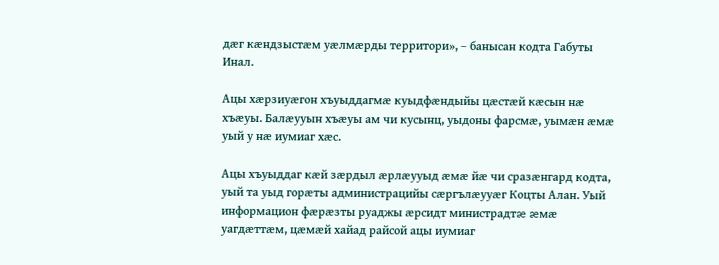дæг кæндзыстæм уæлмæрды территори», – банысан кодта Габуты Инал.

Ацы хæрзиуæгон хъуыддагмæ куыдфæндыйы цæстæй кæсын нæ хъæуы. Балæууын хъæуы ам чи кусынц, уыдоны фарсмæ, уымæн æмæ уый у нæ иумиаг хæс.

Ацы хъуыддаг кæй зæрдыл æрлæууыд æмæ йæ чи сразæнгард кодта, уый та уыд горæты администрацийы сæргълæууæг Коцты Алан. Уый информацион фæрæзты руаджы æрсидт министрадтæ æмæ уагдæттæм, цæмæй хайад райсой ацы иумиаг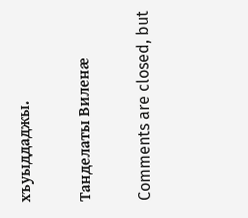хъуыддаджы.

Танделаты Виленæ

Comments are closed, but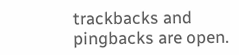trackbacks and pingbacks are open.